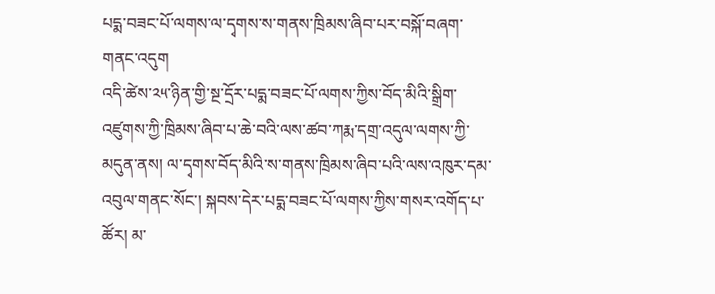པདྨ་བཟང་པོ་ལགས་ལ་དྭགས་ས་གནས་ཁྲིམས་ཞིབ་པར་བསྐོ་བཞག་གནང་འདུག
འདི་ཚེས་༢༥་ཉིན་གྱི་སྔ་དྲོར་པདྨ་བཟང་པོ་ལགས་ཀྱིས་བོད་མིའི་སྒྲིག་འཛུགས་ཀྱི་ཁྲིམས་ཞིབ་པ་ཆེ་བའི་ལས་ཚབ་ཀརྨ་དགྲ་འདུལ་ལགས་ཀྱི་མདུན་ནས། ལ་དྭགས་བོད་མིའི་ས་གནས་ཁྲིམས་ཞིབ་པའི་ལས་འཁུར་དམ་འབུལ་གནང་སོང་། སྐབས་དེར་པདྨ་བཟང་པོ་ལགས་ཀྱིས་གསར་འགོད་པ་ཚོར། མ་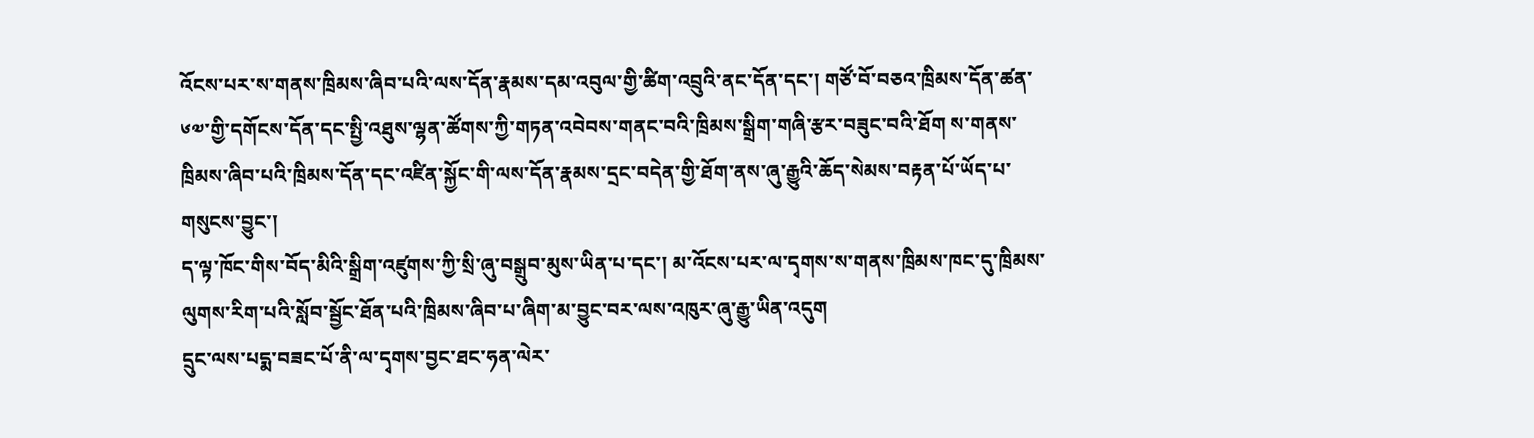འོངས་པར་ས་གནས་ཁྲིམས་ཞིབ་པའི་ལས་དོན་རྣམས་དམ་འབུལ་གྱི་ཚིག་འབྲུའི་ནང་དོན་དང་། གཙོ་བོ་བཅའ་ཁྲིམས་དོན་ཚན་༦༧་གྱི་དགོངས་དོན་དང་སྤྱི་འཐུས་ལྷན་ཚོགས་ཀྱི་གཏན་འབེབས་གནང་བའི་ཁྲིམས་སྒྲིག་གཞི་རྩར་བཟུང་བའི་ཐོག ས་གནས་ཁྲིམས་ཞིབ་པའི་ཁྲིམས་དོན་དང་འཛིན་སྐྱོང་གི་ལས་དོན་རྣམས་དྲང་བདེན་གྱི་ཐོག་ནས་ཞུ་རྒྱུའི་ཆོད་སེམས་བརྟན་པོ་ཡོད་པ་གསུངས་བྱུང་།
ད་ལྟ་ཁོང་གིས་བོད་མིའི་སྒྲིག་འཛུགས་ཀྱི་སྲི་ཞུ་བསྒྲུབ་མུས་ཡིན་པ་དང་། མ་འོངས་པར་ལ་དྭགས་ས་གནས་ཁྲིམས་ཁང་དུ་ཁྲིམས་ལུགས་རིག་པའི་སློབ་སྦྱོང་ཐོན་པའི་ཁྲིམས་ཞིབ་པ་ཞིག་མ་བྱུང་བར་ལས་འཁུར་ཞུ་རྒྱུ་ཡིན་འདུག
དྲུང་ལས་པདྨ་བཟང་པོ་ནི་ལ་དྭགས་བྱང་ཐང་ཧན་ལེར་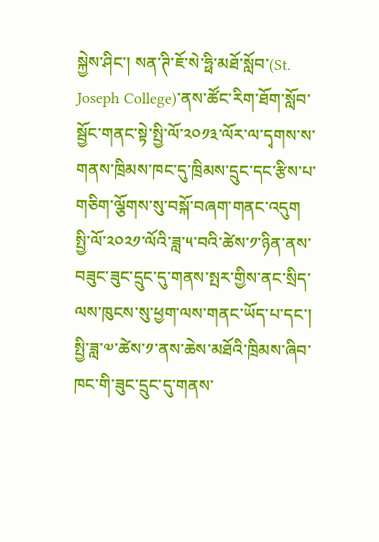སྐྱེས་ཤིང་། སན་ཊི་ཇོ་སེ་ཧྥི་མཐོ་སློབ་(St. Joseph College)་ནས་ཚོང་རིག་ཐོག་སློབ་སྦྱོང་གནང་སྟེ་སྤྱི་ལོ་༢༠༡༣་ལོར་ལ་དྭགས་ས་གནས་ཁྲིམས་ཁང་དུ་ཁྲིམས་དྲུང་དང་རྩིས་པ་གཅིག་ལྕོགས་སུ་བསྐོ་བཞག་གནང་འདུག སྤྱི་ལོ་༢༠༢༡་ལོའི་ཟླ་༥་བའི་ཚེས་༡་ཉིན་ནས་བཟུང་ཟུང་དྲུང་དུ་གནས་སྤར་གྱིས་ནང་སྲིད་ལས་ཁུངས་སུ་ཕྱག་ལས་གནང་ཡོད་པ་དང་། སྤྱི་ཟླ་༧་ཚེས་༡་ནས་ཆེས་མཐོའི་ཁྲིམས་ཞིབ་ཁང་གི་ཟུང་དྲུང་དུ་གནས་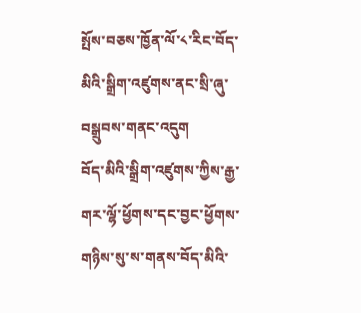སྤོས་བཅས་ཁྱོན་ལོ་༨་རིང་བོད་མིའི་སྒྲིག་འཛུགས་ནང་སྲི་ཞུ་བསྒྲུབས་གནང་འདུག
བོད་མིའི་སྒྲིག་འཛུགས་ཀྱིས་རྒྱ་གར་ལྷོ་ཕྱོགས་དང་བྱང་ཕྱོགས་གཉིས་སུ་ས་གནས་བོད་མིའི་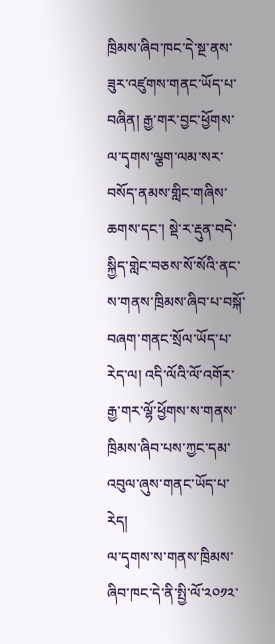ཁྲིམས་ཞིབ་ཁང་དེ་སྔ་ནས་ཟུར་འཛུགས་གནང་ཡོད་པ་བཞིན། རྒྱ་གར་བྱང་ཕྱོགས་ལ་དྭགས་ལྕག་ལམ་སར་བསོད་ནམས་གླིང་གཞིས་ཆགས་དང་། སྡེ་ར་རྡུན་བདེ་སྐྱིད་གླེང་བཅས་སོ་སོའི་ནང་ས་གནས་ཁྲིམས་ཞིབ་པ་བསྐོ་བཞག་གནང་སྲོལ་ཡོད་པ་རེད་ལ། འདི་ལོའི་ལོ་འགོར་རྒྱ་གར་ལྷོ་ཕྱོགས་ས་གནས་ཁྲིམས་ཞིབ་པས་ཀྱང་དམ་འབུལ་ཞུས་གནང་ཡོད་པ་རེད།
ལ་དྭགས་ས་གནས་ཁྲིམས་ཞིབ་ཁང་དེ་ནི་སྤྱི་ལོ་༢༠༡༢་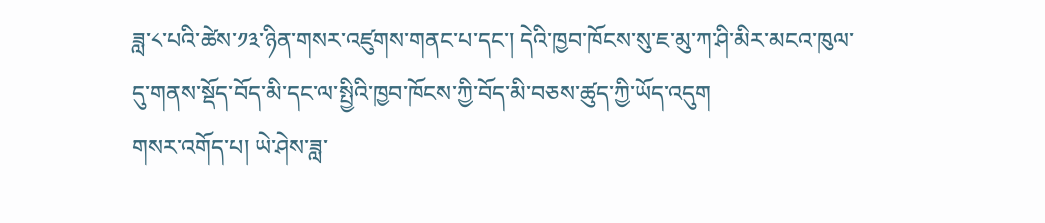ཟླ་༨་པའི་ཚེས་༡༣་ཉིན་གསར་འཛུགས་གནང་པ་དང་། དེའི་ཁྱབ་ཁོངས་སུ་ཇ་མུ་ཀ་ཤི་མིར་མངའ་ཁུལ་དུ་གནས་སྡོད་བོད་མི་དང་ལ་སྤྱིའི་ཁྱབ་ཁོངས་ཀྱི་བོད་མི་བཅས་ཚུད་ཀྱི་ཡོད་འདུག
གསར་འགོད་པ། ཡེ་ཤེས་ཟླ་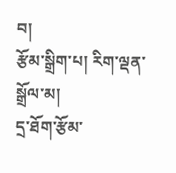བ།
རྩོམ་སྒྲིག་པ། རིག་ལྡན་སྒྲོལ་མ།
དྲ་ཐོག་རྩོམ་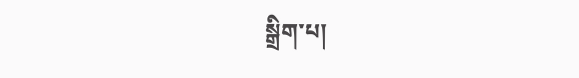སྒྲིག་པ།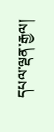དཔལ་ལྡན་རྒྱལ།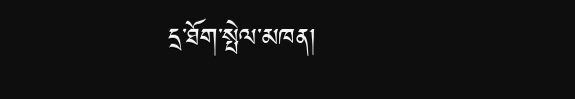དྲ་ཐོག་སྤེལ་མཁན།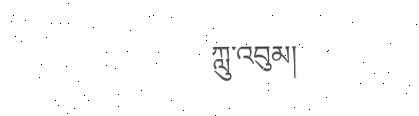ཀླུ་འབུམ།